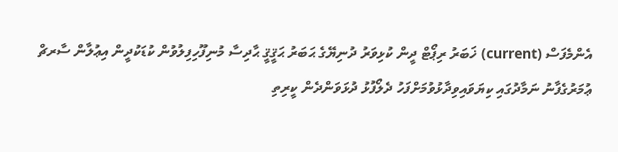އެންމެފަސް (current) ޚަބަރު ރިޕޯޓް ދީން ކުޅިވަރު ދުނިޔޭގެ ޙަބަރު ޙަޤީޤީ ޙާދިސާ މުނިފޫހިފިލުވުން ކުޑަކުދީން އިޢުލާން ސާރޗް
ޢުމަރުގެފާނު ނަމާދުގައި ކިޔަވައިވިދާޅުވުމަށްފަހު ދެލޯފުޅު ދުޅަވަންދެން ކީރިތި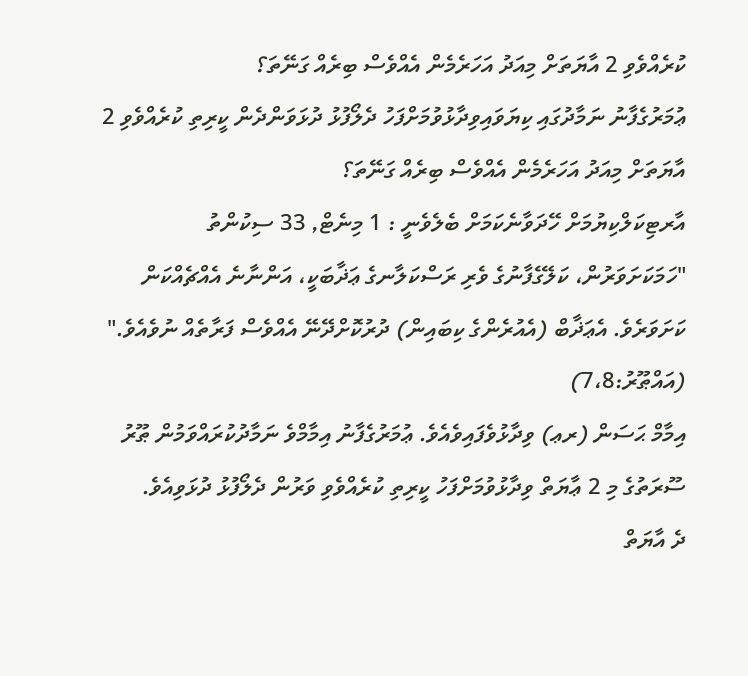ކުރެއްވެވި 2 އާޔަތަށް މިއަދު އަހަރެމެން އެއްވެސް ބިރެއް ގަނޭތަ؟
ޢުމަރުގެފާނު ނަމާދުގައި ކިޔަވައިވިދާޅުވުމަށްފަހު ދެލޯފުޅު ދުޅަވަންދެން ކީރިތި ކުރެއްވެވި 2 އާޔަތަށް މިއަދު އަހަރެމެން އެއްވެސް ބިރެއް ގަނޭތަ؟
އާރޓިކަލްކިޔުމަށް ހޭދަވާނެކަމަށް ބެލެވެނީ : 1 މިނެޓް, 33 ސިކުންތު
"ހަމަކަށަވަރުން، ކަލޭގެފާނުގެ ވެރި ރަސްކަލާނގެ ޢަޛާބަކީ، އަންނާނެ އެއްޗެއްކަން ކަށަވަރެވެ. އެޢަޛާބް (އެއުރެންގެ ކިބައިން) ދުރުކޮށްދޭނޭ އެއްވެސް ފަރާތެއް ނުވެއެވެ." (އައްޠޫރު:7،8)
އިމާމް ޙަސަން (ރޢ) ވިދާޅުވެފައިވެއެވެ. ޢުމަރުގެފާނު އިމާމްވެ ނަމާދުކުރައްވަމުން ޠޫރު ސޫރަތުގެ މި 2 ޢާޔަތް ވިދާޅުވުމަށްފަހު ކީރިތި ކުރެއްވެވި ވަރުން ދެލޯފުޅު ދުޅަވިއެވެ.
ދެ އާޔަތް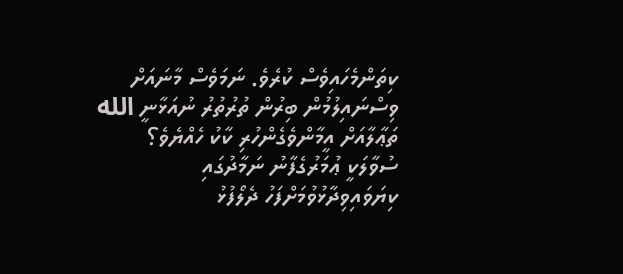ކިތަންމެހައިވެސް ކުރެވެ. ނަމަވެސް މާނައަށް ވިސްނައިލުމުން ބިރުން ތުރުތުރު ނުއަޅާނީ الله ތަޢާލާއަށް އީމާންވެގެންހުރި ކާކު ހެއްޔެވެ؟
ސުވާލަކީ ޢުމަރުގެފާނު ނަމާދުގައި ކިޔަވައިވިދާޅުވުމަށްފަހު ދެލޯފުޅު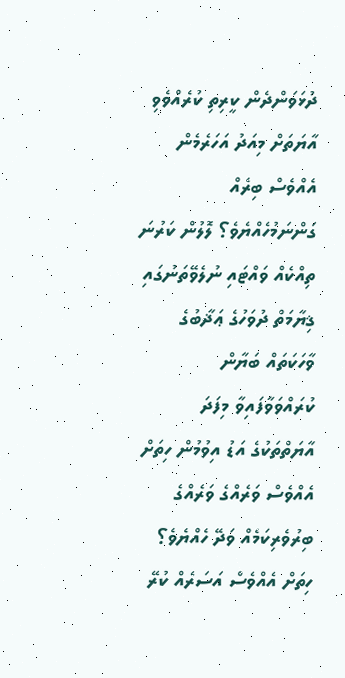ދުޅަވަންދެން ކީރިތި ކުރެއްވެވި އާޔަތަށް މިއަދު އަހަރެމެން އެއްވެސް ބިރެއް ގަންނަމުހެއްޔެވެ؟ ލޮލުން ކަރުނަ ތިއްކެއް ވައްޓައި ނުލެވޭތަނުގައި ޤިޔާމަތް ދުވަހުގެ ޢަޛާބުގެ ވާހަކަތައް ބަޔާން ކުރައްވަވާފައިވާ މިފަދަ އާޔަތްތަކުގެ އަޑު އިވުމުން ހިތަށް އެއްވެސް ވަރެއްގެ ވަރެއްގެ ބިރުވެރިކަމެއް ވަދޭ ހެއްޔެވެ؟
ހިތަށް އެއްވެސް އަސަރެއް ކުރޭ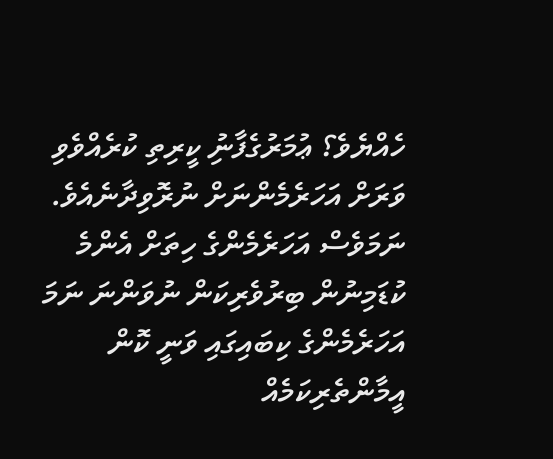ހެއްޔެވެ؟ ޢުމަރުގެފާނުި ކީރިތި ކުރެއްވެވި ވަރަށް އަހަރެމެންނަށް ނުރޮވިދާނެއެވެ. ނަމަވެސް އަހަރެމެންގެ ހިތަށް އެންމެ ކުޑަމިނުން ބިރުވެރިކަން ނުވަންނަ ނަމަ އަހަރެމެންގެ ކިބައިގައި ވަނީ ކޮން އީމާންތެރިކަމެއް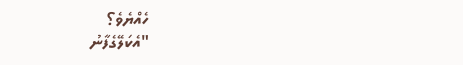ހެއްޔެވެ؟
"އެކަލޭގެފާނު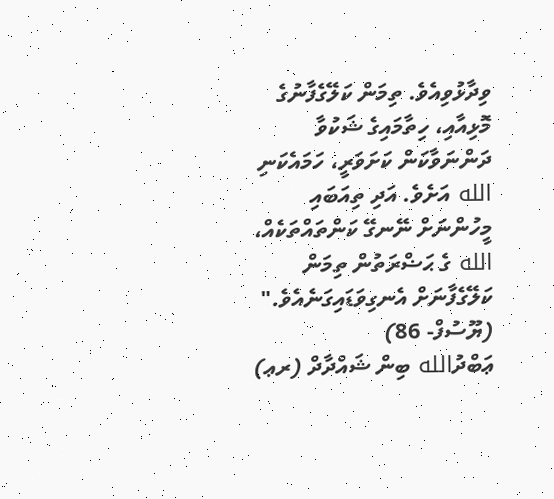ވިދާޅުވިއެވެ. ތިމަން ކަލޭގެފާނުގެ މޮޅިއާއި، ހިތާމައިގެ ޝަކުވާ ދަންނަވާކަން ކަށަވަރީ، ހަމައެކަނި الله އަށެވެ. އަދި ތިއަބައި މީހުންނަށް ނޭނގޭ ކަންތައްތަކެއް، الله ގެ ޙަޟްރަތުން ތިމަން ކަލޭގެފާނަށް އެނގިވަޑައިގަނެއެވެ." (ޔޫސުފް- 86)
ޢަބްދުالله ބިން ޝައްދާދް (ރޢ)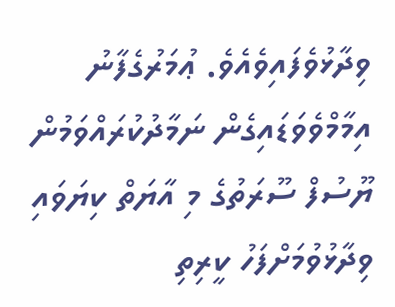ވިދާޅުވެފައިވެއެވެ. ޢުމަރުގެފާނު އިމާމްވެވަޑައިގެން ނަމާދުކުރައްވަމުން ޔޫސުފް ސޫރަތުގެ މި އާޔަތް ކިޔަވައި ވިދާޅުވުމަށްފަހު ކީރިތި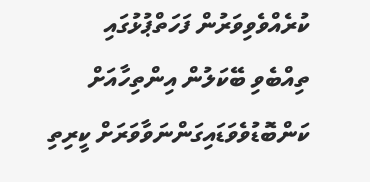ކުރެއްވެވިވަރުން ފަހަތްޕުޅުގައި ތިއްބެވި ބޭކަލުން އިންތިހާއަށް ކަންބޮޑުވެވަޑައިގަންނަވާވަރަށް ކީރިތި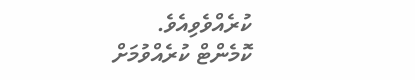ކުރެއްވެވިއެވެ.
ކޮމެންޓް ކުރެއްވުމަށް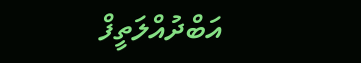އަބްދުއްލަތީފް